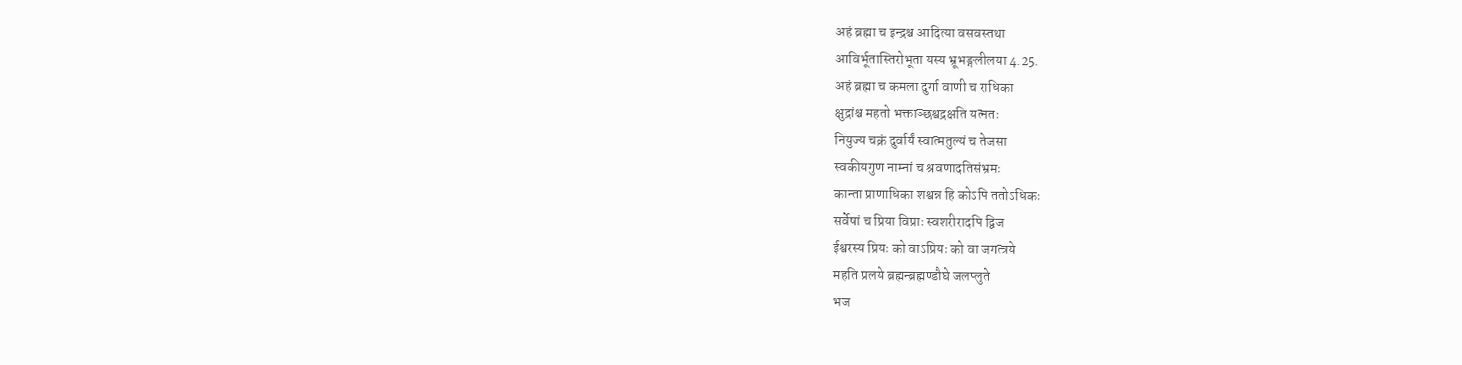अहं ब्रह्मा च इन्द्रश्च आदित्या वसवस्तथा
आविर्भूतास्तिरोभूता यस्य भ्रूभङ्गलीलया 4.25.
अहं ब्रह्मा च कमला दुर्गा वाणी च राधिका
क्षुद्रांश्च महतो भक्ताञ्छश्वद्रक्षति यत्नतः
नियुज्य चक्रं दुर्वार्यं स्वात्मतुल्यं च तेजसा
स्वकीयगुण नाम्नां च श्रवणादतिसंभ्रमः
कान्ता प्राणाधिका शश्वन्न हि कोऽपि ततोऽधिकः
सर्वेषां च प्रिया विप्राः स्वशरीरादपि द्विज
ईश्वरस्य प्रियः को वाऽप्रियः को वा जगत्त्रये
महति प्रलये ब्रह्मन्ब्रह्मण्डौघे जलप्लुते
भज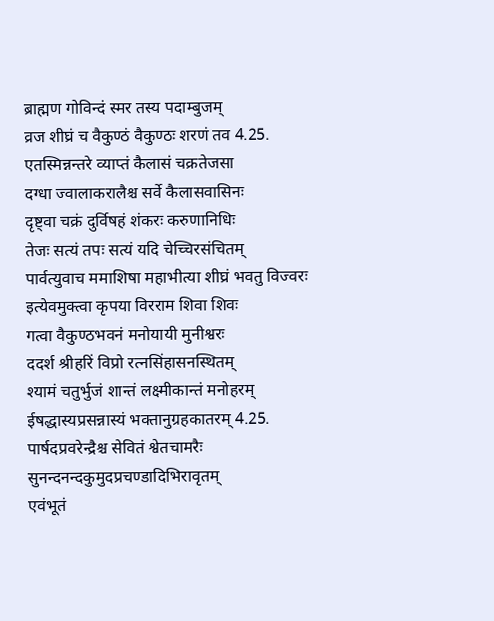ब्राह्मण गोविन्दं स्मर तस्य पदाम्बुजम्
व्रज शीघ्रं च वैकुण्ठं वैकुण्ठः शरणं तव 4.25.
एतस्मिन्नन्तरे व्याप्तं कैलासं चक्रतेजसा
दग्धा ज्वालाकरालैश्च सर्वे कैलासवासिनः
दृष्ट्वा चक्रं दुर्विषहं शंकरः करुणानिधिः
तेजः सत्यं तपः सत्यं यदि चेच्चिरसंचितम्
पार्वत्युवाच ममाशिषा महाभीत्या शीघ्रं भवतु विज्वरः
इत्येवमुक्त्वा कृपया विरराम शिवा शिवः
गत्वा वैकुण्ठभवनं मनोयायी मुनीश्वरः
ददर्श श्रीहरिं विप्रो रत्नसिंहासनस्थितम्
श्यामं चतुर्भुजं शान्तं लक्ष्मीकान्तं मनोहरम्
ईषद्धास्यप्रसन्नास्यं भक्तानुग्रहकातरम् 4.25.
पार्षदप्रवरेन्द्रैश्च सेवितं श्वेतचामरैः
सुनन्दनन्दकुमुदप्रचण्डादिभिरावृतम्
एवंभूतं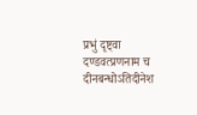प्रभुं दृष्ट्वा दण्डवत्प्रणनाम च
दीनबन्धोऽतिदीनेश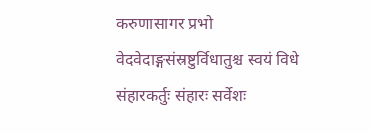करुणासागर प्रभो
वेदवेदाङ्गसंस्रष्टुर्विधातुश्च स्वयं विधे
संहारकर्तुः संहारः सर्वेशः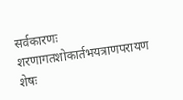सर्वकारणः
शरणागतशोकार्तभयत्राणपरायण
शेषः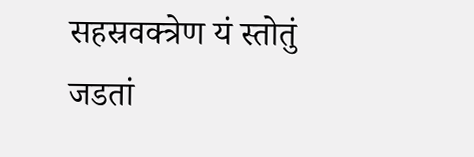सहस्रवक्त्रेण यं स्तोतुं जडतां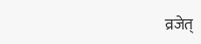व्रजेत्